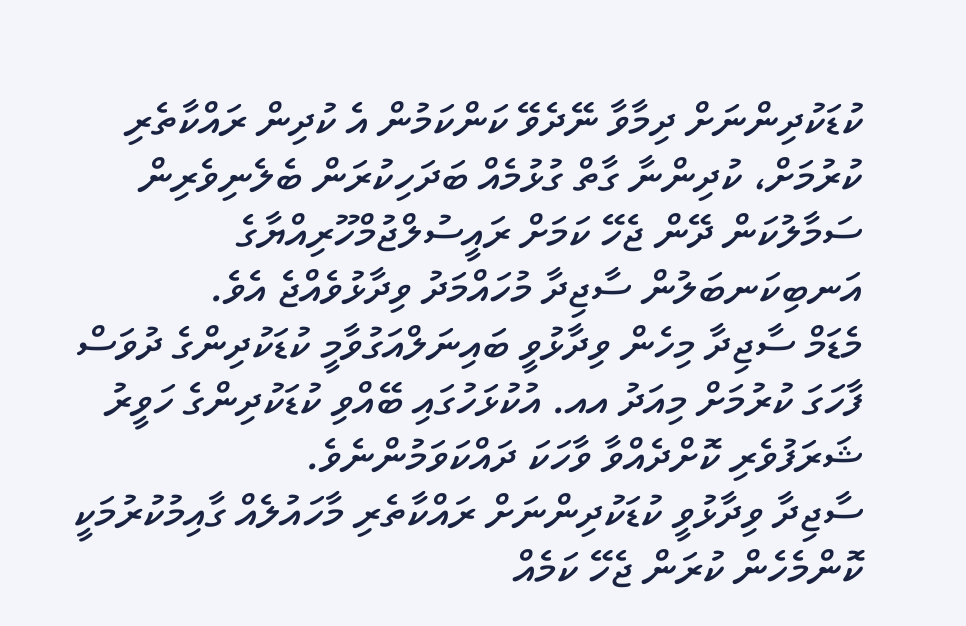ކުޑަކުދިންނަށް ދިމާވާ ނޭދެވޭ ކަންކަމުން އެ ކުދިން ރައްކާތެރި ކުރުމަށް، ކުދިންނާ ގާތް ގުޅުމެއް ބަދަހިކުރަން ބެލެނިވެރިން ސަމާލުކަން ދޭން ޖެހޭ ކަމަށް ރައީސުލްޖުމްހޫރިއްޔާގެ އަނބިކަނބަލުން ސާޖިދާ މުހައްމަދު ވިދާޅުވެއްޖެ އެވެ.
މެޑަމް ސާޖިދާ މިހެން ވިދާޅުވީ ބައިނަލްއަގުވާމީ ކުޑަކުދިންގެ ދުވަސް ފާހަގަ ކުރުމަށް މިއަދު އއ. އުކުޅަހުގައި ބޭއްވި ކުޑަކުދިންގެ ހަވީރު ޝަރަފުވެރި ކޮށްދެއްވާ ވާހަކަ ދައްކަވަމުންނެވެ.
ސާޖިދާ ވިދާޅުވީ ކުޑަކުދިންނަށް ރައްކާތެރި މާހައުލެއް ގާއިމުކުރުމަކީ ކޮންމެހެން ކުރަން ޖެހޭ ކަމެއް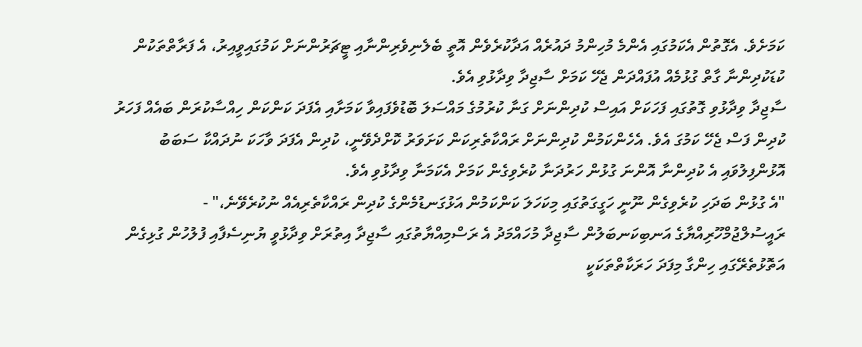ކަމަށެވެ. އެގޮތުން އެކަމުގައި އެންމެ މުހިންމު ދައުރެއް އަދާކުރެވެން އޮތީ ބެލެނިވެރިންނާއި ޓީޗަރުންނަށް ކަމުގައިވީއިރު، އެ ފަރާތްތަކުން ކުޑަކުދިންނާ ގާތް ގުޅުމެއް އުފައްދަން ޖެހޭ ކަމަށް ސާޖިދާ ވިދާޅުވި އެވެ.
ސާޖިދާ ވިދާޅުވި ގޮތުގައި ފަހަކަށް އައިސް ކުދިންނަށް ގަނާ ކުރުމުގެ މައްސަލަ ބޮޑުވެފައިވާ ކަމަށާއި އެފަދަ ކަންކަން ހިއްސާކުރަން ބައެއް ފަހަރު ކުދިން ފަސް ޖެހޭ ކަމުގަ އެވެ. އެހެންކަމުން ކުދިންނަށް ރައްކާތެރިކަން ކަށަވަރު ކޮށްދެވޭނީ، ކުދިން އެފަދަ ވާހަކަ ނުދައްކާ ސަބަބު އޮޅުންފިލުވައި އެ ކުދިންނާ އޮންނަ ގުޅުން ހަރުދަނާ ކުރެވިގެން ކަމަށް އެކަމަނާ ވިދާޅުވި އެވެ.
"އެ ގުޅުން ބަދަހި ކުރެވިގެން ނޫނީ ހަގީގަތުގައި މިކަހަލަ ކަންކަމުން އަޅުގަނޑުމެންގެ ކުދިން ރައްކާތެރިއެއް ނުކުރެވޭނެ،" - ރައީސުލްޖުމްހޫރިއްޔާގެ އަނބިކަނބަލުން ސާޖިދާ މުހައްމަދު އެ ރަސްމިއްޔާތުގައި ސާޖިދާ އިތުރަށް ވިދާޅުވީ ޔުނިސެފާއި ފުލުހުން ގުޅިގެން އަތޮޅުތެރޭގައި ހިންގާ މިފަދަ ހަރަކާތްތަކަކީ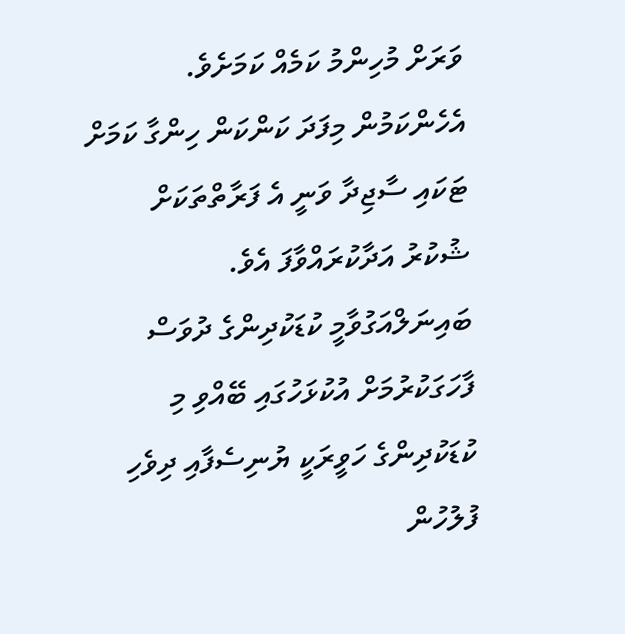ވަރަށް މުހިންމު ކަމެއް ކަމަށެވެ. އެހެންކަމުން މިފަދަ ކަންކަން ހިންގާ ކަމަށް ޓަކައި ސާޖިދާ ވަނީ އެ ފަރާތްތަކަށް ޝުކުރު އަދާކުރައްވާފަ އެވެ.
ބައިނަލްއަގުވާމީ ކުޑަކުދިންގެ ދުވަސް ފާހަގަކުރުމަށް އުކުޅަހުގައި ބޭއްވި މި ކުޑަކުދިންގެ ހަވީރަކީ ޔުނިސެފާއި ދިވެހި ފުލުހުން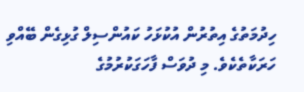ހިދުމަތުގެ އިތުރުން އުކުޅަހު ކައުންސިލް ގުޅިގެން ބޭއްވި ހަރަކާތެކެވެ. މި ދުވަސް ފާހަގަކުރުމުގެ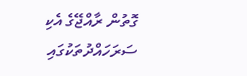ގޮތުން ރާއްޖޭގެ އެކި ސަރަހައްދުތަކުގައި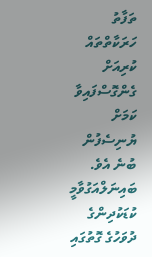ތަފާތު ހަރަކާތްތައް ކުރިއަށް ގެންގޮސްފައިވާ ކަމަށް ޔުނިސެފުން ބުނެ އެވެ.
ބައިނަލްއަގުވާމީ ކުޑަކުދިންގެ ދުވަހުގެ ގޮތުގައި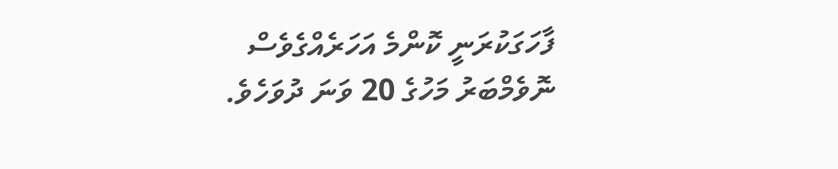ފާހަގަކުރަނީ ކޮންމެ އަހަރެއްގެވެސް ނޮވެމްބަރު މަހުގެ 20 ވަނަ ދުވަހެވެ.